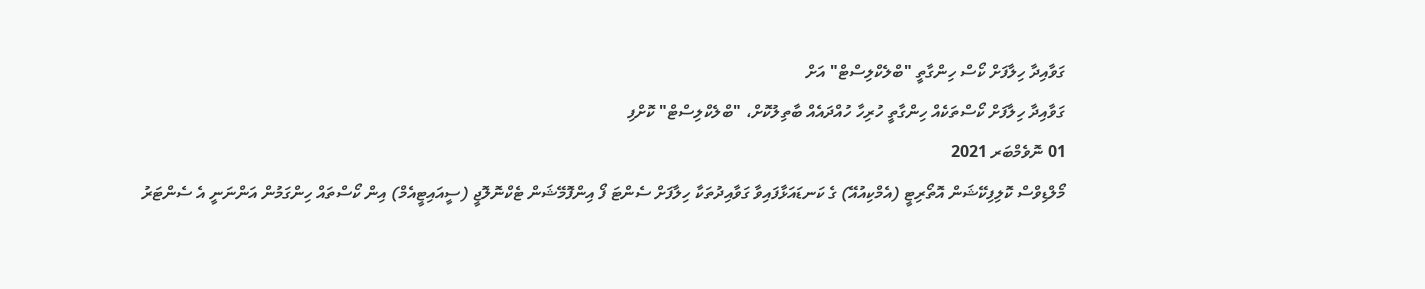ގަވާއިދާ ހިލާފަށް ކޯސް ހިންގާތީ "ބްލެކްލިސްޓް" އަށް
ގަވާއިދާ ހިލާފަށް ކޯސްތަކެއް ހިންގާތީ ހުރިހާ ހުއްދައެއް ބާތިލުކޮށް، "ބްލެކްލިސްޓް" ކޮށްފި
01 ނޮވެމްބަރ 2021
މޯލްޑިވްސް ކޮލިފިކޭޝަން އޮތޯރިޓީ (އެމްކިއުއޭ) ގެ ކަނޑައަޅާފައިވާ ގަވާއިދުތަކާ ހިލާފަށް ސެންޓަ ފޯ އިންފޮމޭޝަން ޓެކްނޮލޮޖީ (ސީއައިޓީއެމް) އިން ކޯސްތައް ހިންގަމުން އަންނަނީ އެ ސެންޓަރު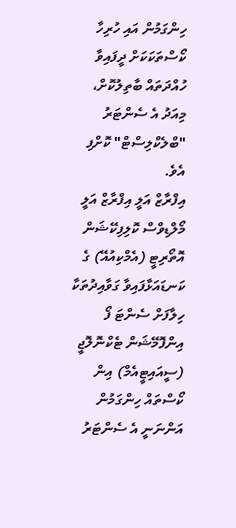ހިންގަމުން އައި ހުރިހާ ކޯސްތަކަކަށް ދީފައިވާ ހުއްދަތައް ބާތިލުކޮށް، މިއަދު އެ ސެންޓަރު "ބްލެކްލިސްޓް" ކޮށްފި އެވެ.
އިފްރާޒް އަލީ އިފްރާޒް އަލީ
މޯލްޑިވްސް ކޮލިފިކޭޝަން އޮތޯރިޓީ (އެމްކިއުއޭ) ގެ ކަނޑައަޅާފައިވާ ގަވާއިދުތަކާ ހިލާފަށް ސެންޓަ ފޯ އިންފޮމޭޝަން ޓެކްނޮލޮޖީ (ސީއައިޓީއެމް) އިން ކޯސްތައް ހިންގަމުން އަންނަނީ އެ ސެންޓަރު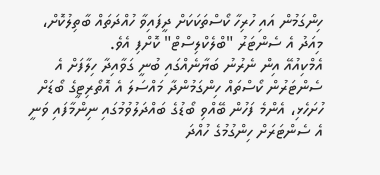ހިންގަމުން އައި ހުރިހާ ކޯސްތަކަކަށް ދީފައިވާ ހުއްދަތައް ބާތިލުކޮށް، މިއަދު އެ ސެންޓަރު "ބްލެކްލިސްޓް" ކޮށްފި އެވެ.
އެމްކިއުއޭ އިން ނެރުނު ބަޔާނެއްގައި ބުނީ ގަވާއިދާ ހިލާފަށް އެ ސެންޓަރުން ކޯސްތައް ހިންގަމުންދާ މައްސަލަ އެ އޮތޯރިޓީގެ ބޯޑަށް ހުށަހެޅި، އެންމެ ފަހުން ބޭއްވި ބޯޑުގެ ބައްދަލުވުމުގައި ނިންމާފައި ވަނީ އެ ސެންޓަރަށް ހިންގުމުގެ ހުއްދަ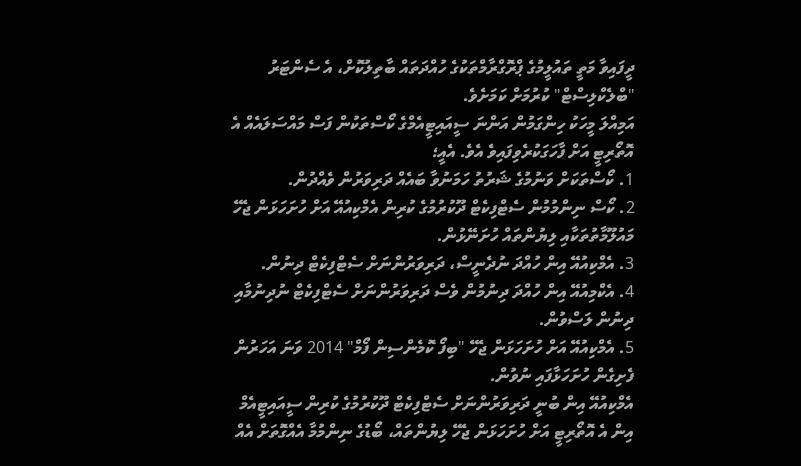ދީފައިވާ މަތީ ތައުލީމުގެ ޕްރޮގްރާމްތަކުގެ ހުއްދަތައް ބާތިލުކޮށް، އެ ސެންޓަރު "ބްލެކްލިސްޓް" ކުރުމަށް ކަމަށެވެ.
އަމިއްލަ މީހަކު ހިންގަމުން އަންނަ ސީއައިޓީއެމްގެ ކޯސްތަކުން ފަސް މައްސަލައެއް އެ އޮތޯރިޓީ އަށް ފާހަގަކުރެވިފައިވެ އެވެ. އެއީ؛
1. ކޯސްތަކަށް ވަނުމުގެ ޝަރުތު ހަމަނުވާ ބައެއް ދަރިވަރުން ވެއްދުން.
2. ކޯސް ނިންމުމުން ސެޓްފިކެޓް ދޫކުރުމުގެ ކުރިން އެމްކިއުއޭ އަށް ހުށަހަޅަން ޖެހޭ މައުލޫމާތުތަކާއި ލިޔުންތައް ހުށަނޭޅުން.
3. އެމްކިއުއޭ އިން ހުއްދަ ނުދެނީސް، ދަރިވަރުންނަށް ސެޓްފިކެޓް ދިނުން.
4. އެކްމިއުއޭ އިން ހުއްދަ ދިނުމުން ވެސް ދަރިވަރުންނަށް ސެޓްފިކެޓް ނުދިނުމާއި ދިނުން ލަސްވުން.
5. އެމްކިއުއޭ އަށް ހުށަހަޅަން ޖެހޭ "ބިފޯ ކޮމެންސިން ފޯމް" 2014 ވަނަ އަހަރުން ފެށިގެން ހުށަހަޅާފައި ނުވުން.
އެމްކިއުއޭ އިން ބުނީ ދަރިވަރުންނަށް ސެޓްފިކެޓް ދޫކުރުމުގެ ކުރިން ސީއައިޓީއެމް އިން އެ އޮތޯރިޓީ އަށް ހުށަހަޅަން ޖެހޭ ލިޔުންތައް، ބޯޑުގެ ނިންމުމާ އެއްގޮތަށް އެއް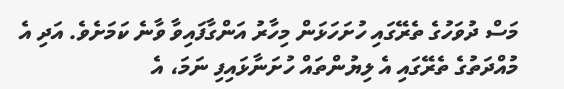މަސް ދުވަހުގެ ތެރޭގައި ހުށަހަޅަން މިހާރު އަންގާފައިވާ ވާނެ ކަމަށެވެ. އަދި އެ މުއްދަތުގެ ތެރޭގައި އެ ލިޔުންތައް ހުށަނާޅައިފި ނަމަ، އެ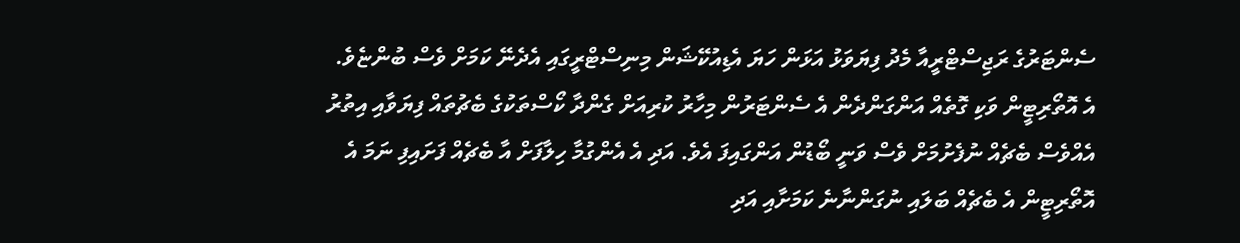ސެންޓަރުގެ ރަޖިސްޓްރީއާ މެދު ފިޔަވަޅު އަޅަން ހަޔަ އެޑިއުކޭޝަން މިނިސްޓްރީގައި އެދެނޭ ކަމަށް ވެސް ބުންޏެވެ.
އެ އޮތޯރިޓީން ވަކި ގޮތެއް އަންގަންދެން އެ ސެންޓަރުން މިހާރު ކުރިއަށް ގެންދާ ކޯސްތަކުގެ ބެޗުތައް ފިޔަވާއި އިތުރު އެއްވެސް ބެޗެއް ނުފެށުމަށް ވެސް ވަނީ ބޯޑުން އަންގައިފަ އެވެ. އަދި އެ އެންގުމާ ހިލާފަށް އާ ބެޗެއް ފަށައިފި ނަމަ އެ އޮތޯރިޓީން އެ ބެޗެއް ބަލައި ނުގަންނާނެ ކަމަށާއި އަދި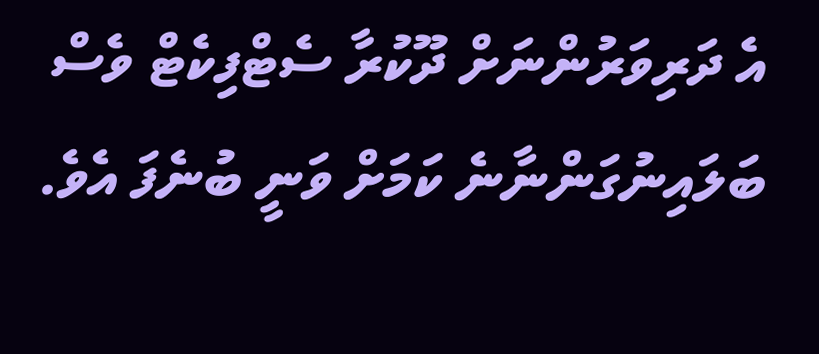އެ ދަރިވަރުންނަށް ދޫކުރާ ސެޓްފިކެޓް ވެސް ބަލައިނުގަންނާނެ ކަމަށް ވަނީ ބުނެފަ އެވެ.